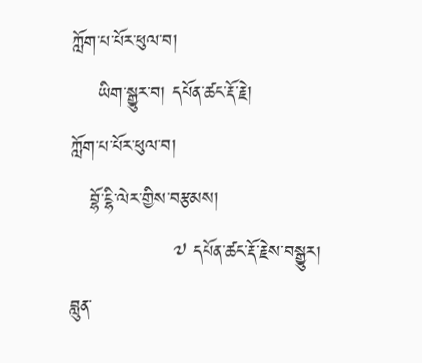ཀློག་པ་པོར་ཕུལ་བ།
    ཡིག་སྒྱུར་བ། དཔོན་ཚང་རྡོ་རྗེ།
ཀློག་པ་པོར་ཕུལ་བ།
   བྷོ་ངྷི་ལེར་གྱིས་བརྩམས།
                ༧ དཔོན་ཚང་རྡོ་རྗེས་བསྒྱུར།
བླུན་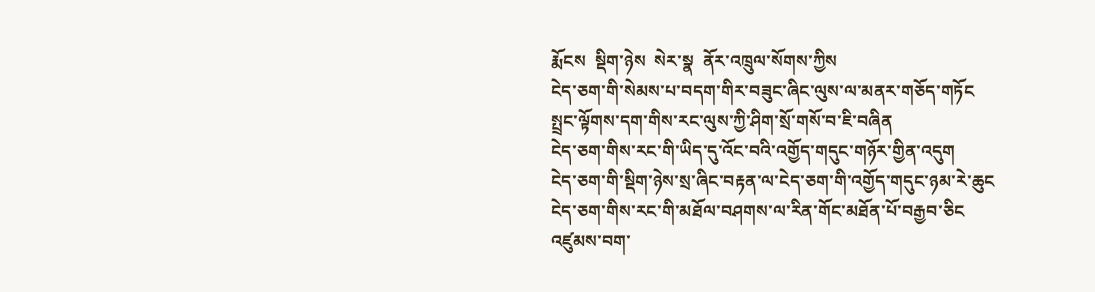རྨོངས  སྡིག་ཉེས  སེར་སྣ  ནོར་འཁྲུལ་སོགས་ཀྱིས
ངེད་ཅག་གི་སེམས་པ་བདག་གིར་བཟུང་ཞིང་ལུས་ལ་མནར་གཅོད་གཏོང
སྤྲང་ལྟོགས་དག་གིས་རང་ལུས་ཀྱི་ཤིག་སྲོ་གསོ་བ་ཇི་བཞིན
ངེད་ཅག་གིས་རང་གི་ཡིད་དུ་འོང་བའི་འགྱོད་གདུང་གཉོར་གྱིན་འདུག
ངེད་ཅག་གི་སྡིག་ཉེས་སྲ་ཞིང་བརྟན་ལ་ངེད་ཅག་གི་འགྱོད་གདུང་ཉམ་རེ་ཆུང
ངེད་ཅག་གིས་རང་གི་མཐོལ་བཤགས་ལ་རིན་གོང་མཐོན་པོ་བརྒྱབ་ཅིང
འཛུམས་བག་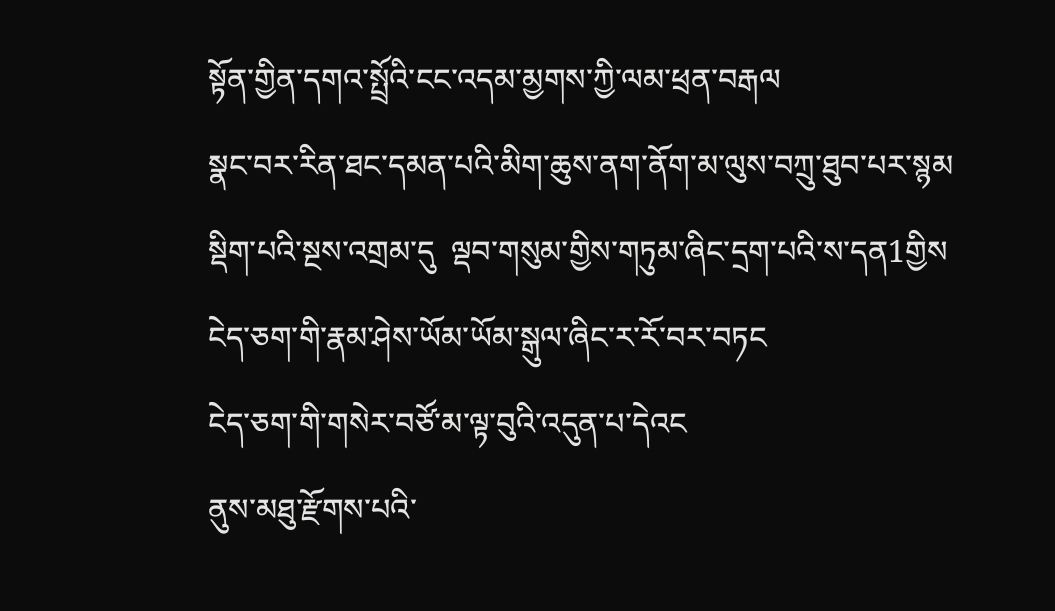སྟོན་གྱིན་དགའ་སྤྲོའི་ངང་འདམ་མྱགས་ཀྱི་ལམ་ཕྲན་བརྒལ
སྣང་བར་རིན་ཐང་དམན་པའི་མིག་ཆུས་ནག་ནོག་མ་ལུས་བཀྲུ་ཐུབ་པར་སྙམ
སྡིག་པའི་སྔས་འགྲམ་དུ  ལྡབ་གསུམ་གྱིས་གཏུམ་ཞིང་དྲག་པའི་ས་དན1གྱིས
ངེད་ཅག་གི་རྣམ་ཤེས་ཡོམ་ཡོམ་སྒུལ་ཞིང་ར་རོ་བར་བཏང
ངེད་ཅག་གི་གསེར་བཙོ་མ་ལྟ་བུའི་འདུན་པ་དེའང
ནུས་མཐུ་རྫོགས་པའི་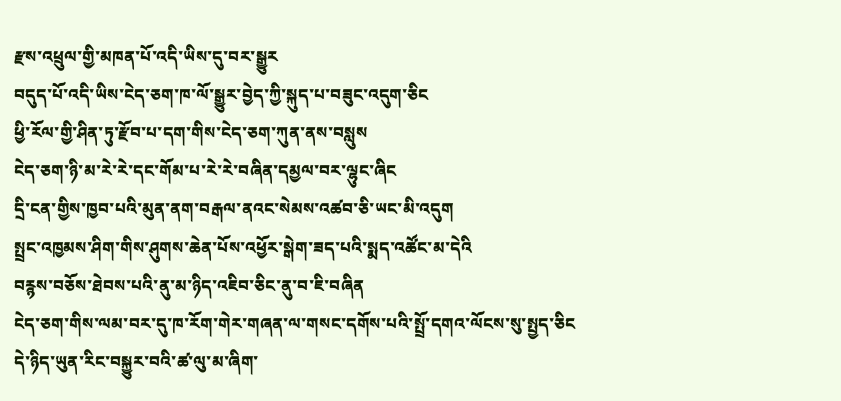རྫས་འཕྲུལ་གྱི་མཁན་པོ་འདི་ཡིས་དུ་བར་སྒྱུར
བདུད་པོ་འདི་ཡིས་ངེད་ཅག་ཁ་ལོ་སྒྱུར་བྱེད་ཀྱི་སྐུད་པ་བཟུང་འདུག་ཅིང
ཕྱི་རོལ་གྱི་ཤིན་ཏུ་རྫོབ་པ་དག་གིས་ངེད་ཅག་ཀུན་ནས་བསླུས
ངེད་ཅག་ཉི་མ་རེ་རེ་དང་གོམ་པ་རེ་རེ་བཞིན་དམྱལ་བར་ལྷུང་ཞིང
དྲི་ངན་གྱིས་ཁྱབ་པའི་མུན་ནག་བརྒལ་ནའང་སེམས་འཚབ་ཅི་ཡང་མི་འདུག
སྤྲང་འཁྱམས་ཤིག་གིས་ཤུགས་ཆེན་པོས་འཕྱོར་སྒེག་ཟད་པའི་སྨད་འཚོང་མ་དེའི
བརྙས་བཅོས་ཐེབས་པའི་ནུ་མ་ཉིད་འཇིབ་ཅིང་ནུ་བ་ཇི་བཞིན
ངེད་ཅག་གིས་ལམ་བར་དུ་ཁ་རོག་གེར་གཞན་ལ་གསང་དགོས་པའི་སྤྲོ་དགའ་ལོངས་སུ་སྤྱད་ཅིང
དེ་ཉིད་ཡུན་རིང་བསྐྱུར་བའི་ཚ་ལུ་མ་ཞིག་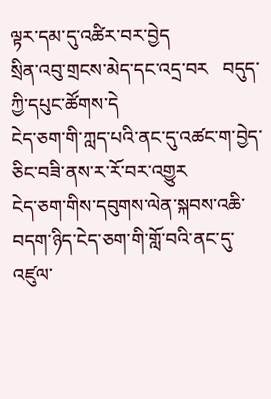ལྟར་དམ་དུ་འཚིར་བར་བྱེད
སྲིན་འབུ་གྲངས་མེད་དང་འདྲ་བར   བདུད་ཀྱི་དཔུང་ཚོགས་དེ
ངེད་ཅག་གི་ཀླད་པའི་ནང་དུ་འཚང་ག་བྱེད་ཅིང་བཟི་ནས་ར་རོ་བར་འགྱུར
ངེད་ཅག་གིས་དབུགས་ལེན་སྐབས་འཆི་བདག་ཉིད་ངེད་ཅག་གི་གློ་བའི་ནང་དུ་འཛུལ་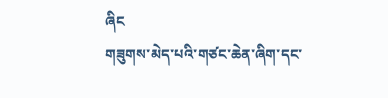ཞིང
གཟུགས་མེད་པའི་གཙང་ཆེན་ཞིག་དང་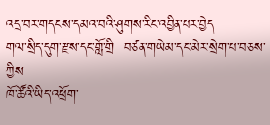འདྲ་བར་གདངས་དམའ་བའི་ཤུགས་རིང་འབྱིན་པར་བྱེད
གལ་སྲིད་དུག་རྫས་དང་གློ་གྲི  བཙན་གཡེམ་དང་མེར་སྲེག་པ་བཅས་ཀྱིས
ཁོ་ཚོའི་ཡིད་འཕྲོག་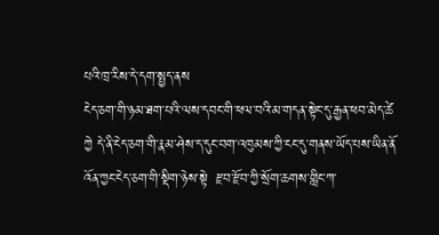པའི་ཁྲ་རིས་དེ་དག་སྤྱད་ནས
ངེད་ཅག་གི་ཉམ་ཐག་པའི་ལས་དབང་གི་ཕལ་བའི་མ་གདན་སྟེང་དུ་རྒྱན་ཕབ་མེད་ཚེ
ཀྱེ དེ་ནི་ངེད་ཅག་གི་རྣམ་ཤེས་ད་དུང་བག་འཁུམས་ཀྱི་ངང་དུ་གནས་ཡོད་པས་ཡིན་ནོ
འོན་ཀྱང་ངེད་ཅག་གི་སྡིག་ཉེས་སྟེ  རྫབ་རྫོབ་ཀྱི་སྲོག་ཆགས་གླིང་ཀ་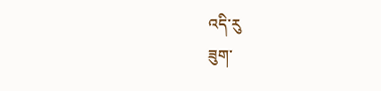འདི་རུ
ཟུག་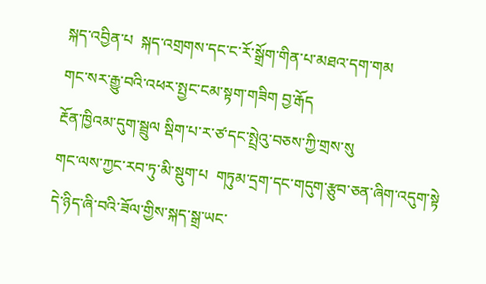སྐད་འབྱིན་པ  སྐད་འགྲགས་དང་ང་རོ་སྒྲོག་གིན་པ་མཐའ་དག་གམ
གང་སར་རྒྱུ་བའི་འཕར་སྤྱང་ངམ་སྟག་གཟིག བྱ་རྒོད
རྔོན་ཁྱིའམ་དུག་སྦྲུལ སྡིག་པ་ར་ཙ་དང་སྤྲེའུ་བཅས་ཀྱི་གྲས་སུ
གང་ལས་ཀྱང་རབ་ཏུ་མི་སྡུག་པ  གཏུམ་དྲག་དང་གདུག་རྩུབ་ཅན་ཞིག་འདུག་སྟེ
དེ་ཉིད་ཞི་བའི་ཟོལ་གྱིས་སྐད་སྒྲ་ཡང་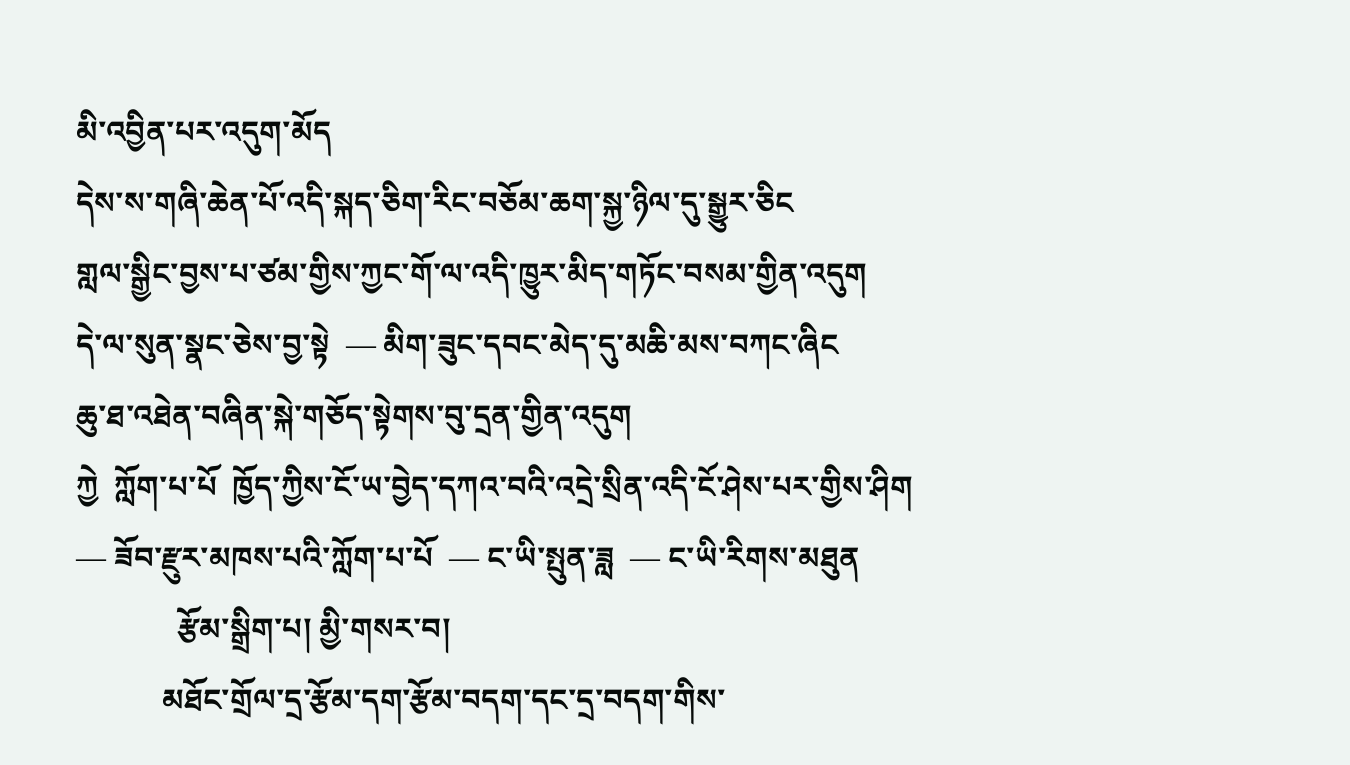མི་འབྱིན་པར་འདུག་མོད
དེས་ས་གཞི་ཆེན་པོ་འདི་སྐད་ཅིག་རིང་བཅོམ་ཆག་སྐྱ་ཉིལ་དུ་སྒྱུར་ཅིང
གླལ་སྒྱིང་བྱས་པ་ཙམ་གྱིས་ཀྱང་གོ་ལ་འདི་ཁྱུར་མིད་གཏོང་བསམ་གྱིན་འདུག
དེ་ལ་སུན་སྣང་ཅེས་བྱ་སྟེ  — མིག་ཟུང་དབང་མེད་དུ་མཆི་མས་བཀང་ཞིང
ཆུ་ཐ་འཐེན་བཞིན་སྐེ་གཅོད་སྟེགས་བུ་དྲན་གྱིན་འདུག
ཀྱེ  ཀློག་པ་པོ  ཁྱོད་ཀྱིས་ངོ་ཡ་བྱེད་དཀའ་བའི་འདྲེ་སྲིན་འདི་ངོ་ཤེས་པར་གྱིས་ཤིག
— ཟོབ་རྫུར་མཁས་པའི་ཀློག་པ་པོ  — ང་ཡི་སྤུན་ཟླ  — ང་ཡི་རིགས་མཐུན
             རྩོམ་སྒྲིག་པ། མྱི་གསར་བ།
           མཐོང་གྲོལ་དྲ་རྩོམ་དག་རྩོམ་བདག་དང་དྲ་བདག་གིས་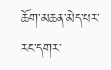ཆོག་མཆན་མེད་པར་རང་དགར་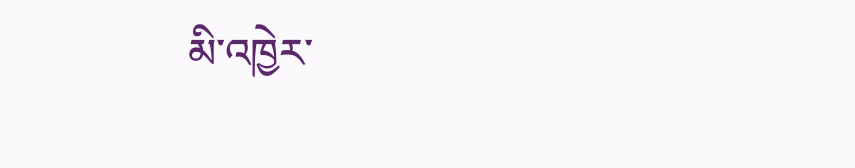མི་འཁྱེར་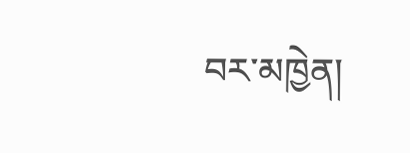བར་མཁྱེན།